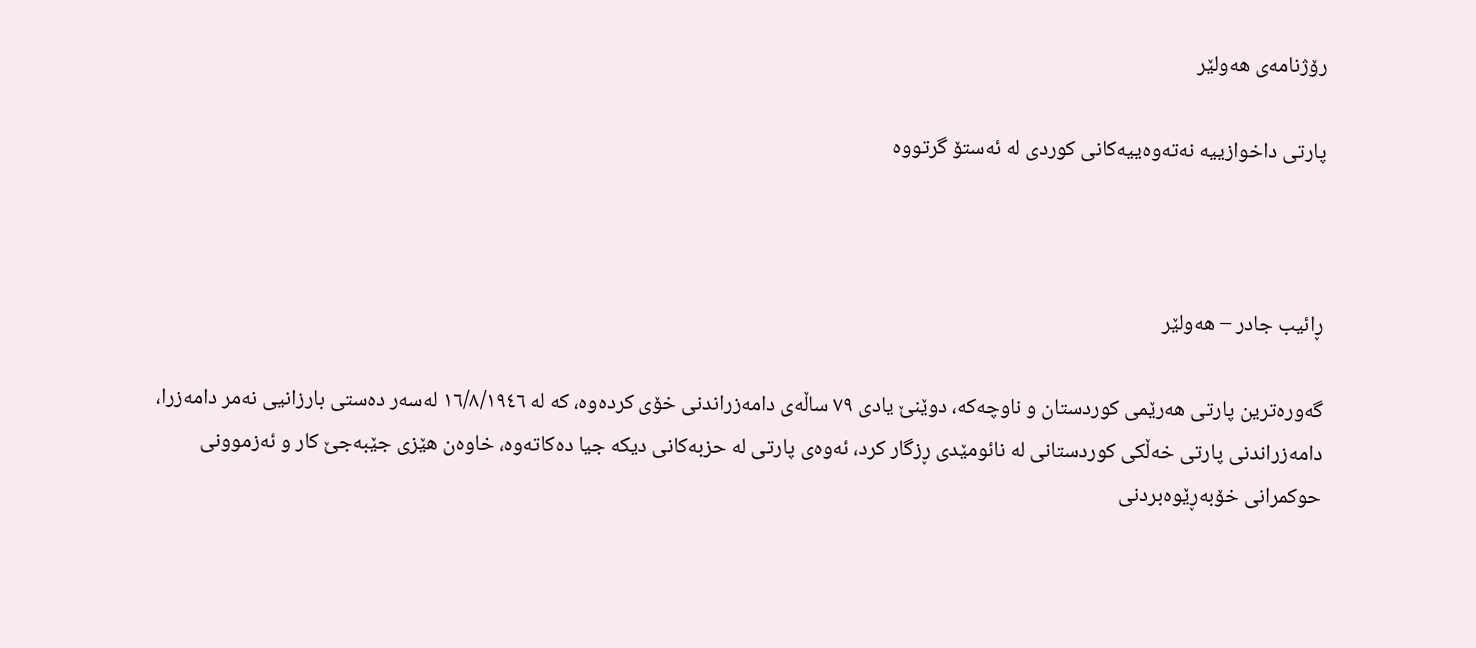رۆژنامەی ھەولێر

پارتی داخوازییە نەتەوەییەکانی کوردی لە ئەستۆ گرتووە



ڕائیب جادر – هە‌ولێر

گەورەترین پارتی ھەرێمی کوردستان و ناوچەکە، دوێنێ یادی ٧٩ ساڵەی دامەزراندنی خۆی کردەوە، کە لە ١٦/٨/١٩٤٦ لەسەر دەستی بارزانیی نەمر دامەزرا، دامەزراندنی پارتی خەڵکی کوردستانی لە نائومێدی ڕزگار کرد، ئەوەی پارتی لە حزبەکانی دیکە جیا دەکاتەوە، خاوەن ھێزی جێبەجێ کار و ئەزموونی حوکمرانی خۆبەڕێوەبردنی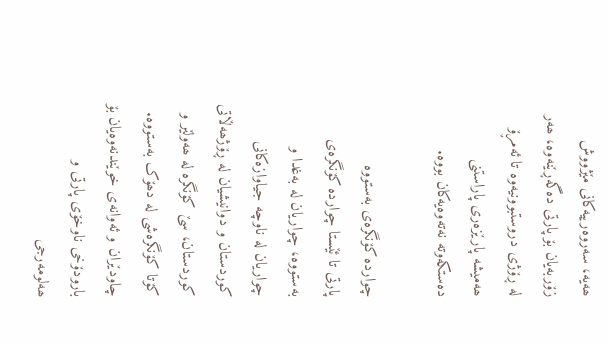ھەیە، سەروەرییەکانی مێژووش زۆربەیان بۆ پارتی دەگەڕێنەوە، ھەر لە ڕۆژی دروستبوونیەوە تا ئەمڕۆ ھەمیشە پارێزەری پاراستنی دەستکەوتە نەتەوەیەکان بووە.

چواردە کۆنگرەی بەستووە
پارتی تا ئێستا چواردە کۆنگرەی بەستووە، چواریان لە بەغدا و چواریان لە ناوچە جیاوازەکانی کوردستان و دوانیشیان لە ڕۆژھەڵاتی کوردستان، سێ کۆنگرە لە ھەولێر و کۆتا کۆنگرەشی لە دھۆک بەستووە. چاودێران و ئەوانەی خوێندنەوەیان بۆ بارودۆخی ناوخۆی پارتی و ھەلومەرجی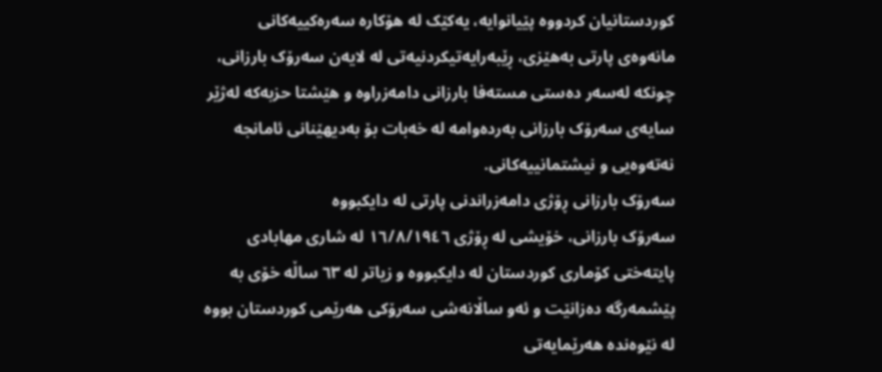کوردستانیان کردووە پێیانوایە، یەکێک لە ھۆکارە سەرەکییەکانی مانەوەی پارتی بەھێزی، ڕێبەرایەتیکردنیەتی لە لایەن سەرۆک بارزانی، چونکە لەسەر دەستی مستەفا بارزانی دامەزراوە و ھێشتا حزبەکە لەژێر سایەی سەرۆک بارزانی بەردەوامە لە خەبات بۆ بەدیھێنانی ئامانجە نەتەوەیی و نیشتمانییەکانی.
سەرۆک بارزانی ڕۆژی دامەزراندنی پارتی لە دایکبووە
سەرۆک بارزانی، خۆیشی لە ڕۆژی ١٦/٨/١٩٤٦ لە شاری مھابادی پایتەختی کۆماری کوردستان لە دایکبووە و زیاتر لە ٦٣ ساڵە خۆی بە پێشمەرگە دەزانێت و ئەو ساڵانەشی سەرۆکی ھەرێمی کوردستان بووە لە نێوەندە ھەرێمایەتی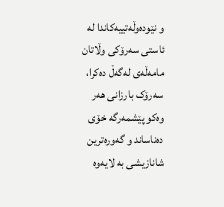و نێودەوڵەتییەکاندا لە ئاستی سەرۆکی وڵاتان مامەڵەی لەگەڵ دەکرا، سەرۆک بارزانی ھەر وەکو پێشمەرگە خۆی دەناساند و گەورەترین شانازیشی بە لایەوە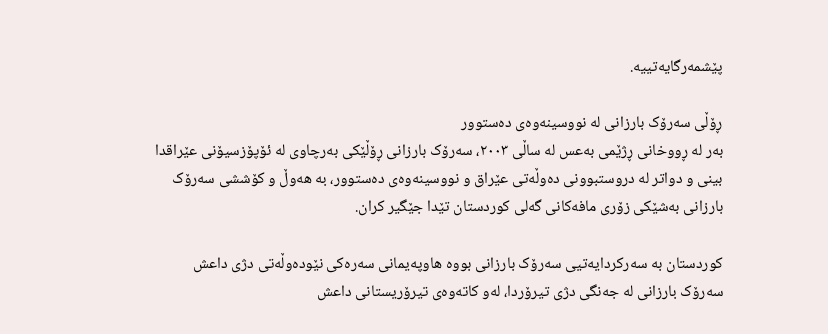پێشمەرگایەتییە.

ڕۆڵی سەرۆک بارزانی لە نووسینەوەی دەستوور
بەر لە ڕووخانی ڕژێمی بەعس لە ساڵی ٢٠٠٣، سەرۆک بارزانی ڕۆڵێکی بەرچاوی لە ئۆپۆزسیۆنی عێراقدا بینی و دواتر لە دروستبوونی دەوڵەتی عێراق و نووسینەوەی دەستوور، بە ھەوڵ و کۆششی سەرۆک بارزانی بەشێکی زۆری مافەکانی گەلی کوردستان تێدا جێگیر کران.

کوردستان بە سەرکردایەتیی سەرۆک بارزانی بووە ھاوپەیمانی سەرەکی نێودەوڵەتی دژی داعش
سەرۆک بارزانی لە جەنگی دژی تیرۆردا، لەو کاتەوەی تیرۆریستانی داعش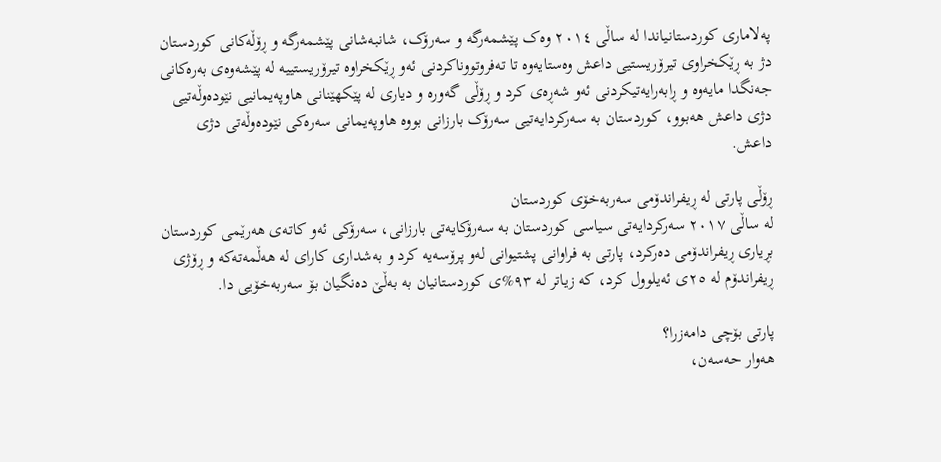پەلاماری کوردستانیاندا لە ساڵی ٢٠١٤ وەک پێشمەرگە و سەرۆک، شانبەشانی پێشمەرگە و ڕۆڵەکانی کوردستان دژ بە ڕێکخراوی تیرۆریستیی داعش وەستایەوە تا تەفروتووناکردنی ئەو ڕێکخراوە تیرۆریستییە لە پێشەوەی بەرەکانی جەنگدا مایەوە و ڕابەرایەتیکردنی ئەو شەڕەی کرد و ڕۆڵی گەورە و دیاری لە پێکھێنانی ھاوپەیمانیی نێودەوڵەتیی دژی داعش ھەبوو، کوردستان بە سەرکردایەتیی سەرۆک بارزانی بووە ھاوپەیمانی سەرەکی نێودەوڵەتی دژی داعش.

ڕۆڵی پارتی لە ڕیفراندۆمی سەربەخۆی کوردستان
لە ساڵی ٢٠١٧ سەرکردایەتی سیاسی کوردستان بە سەرۆکایەتی بارزانی، سەرۆکی ئەو کاتەی ھەرێمی کوردستان بڕیاری ڕیفراندۆمی دەرکرد، پارتی بە فراوانی پشتیوانی لەو پرۆسەیە کرد و بەشداری کارای لە ھەڵمەتەکە و ڕۆژی ڕیفراندۆم لە ٢٥ی ئەیلوول کرد، کە زیاتر لە ٩٣%ی کوردستانیان بە بەڵێ دەنگیان بۆ سەربەخۆیی دا.

پارتی بۆچی دامەزرا؟
ھەوار حەسەن،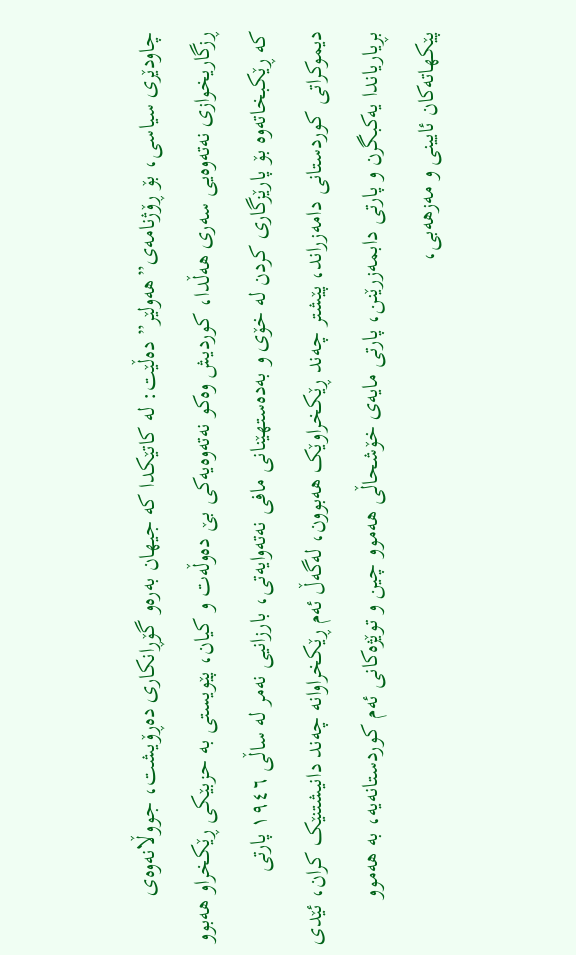چاودێری سیاسی، بۆ ڕۆژنامەی”ھەولێر” دەڵێت: لە کاتێکدا کە جیھان بەرەو گۆڕانکاری دەڕۆیشت، جووڵانەوەی ڕزگاریخوازی نەتەوەیی سەری ھەڵدا، کوردیش وەکو نەتەوەیەکی بێ دەوڵەت و کیان، پێویستی بە حزبێکی ڕێکخراو ھەبوو کە ڕێکبخاتەوە بۆ پارێزگاری کردن لە خۆی و بەدەستھێنانی مافی نەتەوایەتی، بارزانیی نەمر لە ساڵی ١٩٤٦ پارتی دیموکراتی کوردستانی دامەزراند، پێشتر چەند ڕێکخراوێک ھەبوون، لەگەڵ ئەم ڕێکخراوانە چەند دانیشتنێک کران، ئێدی بڕیاریاندا یەکبگرن و پارتی دابمەزرێنن، پارتی مایەی خۆشحاڵی ھەموو چین و توێژەکانی ئەم کوردستانەیە، بە ھەموو پێکھاتەکان ئایینی و مەزھەبی،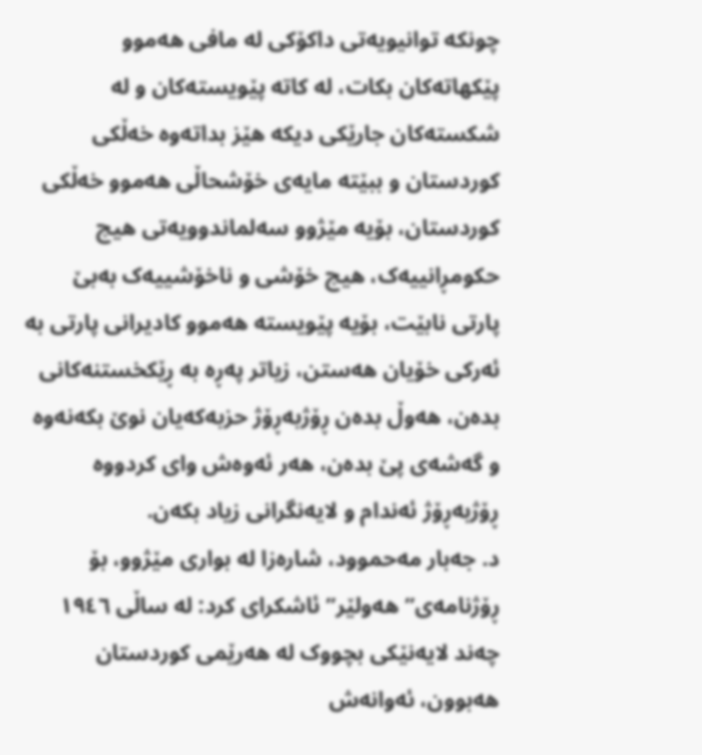چونکە توانیویەتی داکۆکی لە مافی ھەموو پێکھاتەکان بکات، لە کاتە پێویستەکان و لە شکستەکان جارێکی دیکە ھێز بداتەوە خەڵکی کوردستان و ببێتە مایەی خۆشحاڵی ھەموو خەڵکی کوردستان، بۆیە مێژوو سەلماندوویەتی ھیچ حکومڕانییەک، ھیچ خۆشی و ناخۆشییەک بەبێ پارتی نابێت، بۆیە پێویستە ھەموو کادیرانی پارتی بە ئەرکی خۆیان ھەستن، زیاتر پەڕە بە ڕێکخستنەکانی بدەن، ھەوڵ بدەن ڕۆژبەڕۆژ حزبەکەیان نوێ بکەنەوە و گەشەی پێ بدەن، ھەر ئەوەش وای کردووە ڕۆژبەڕۆژ ئەندام و لایەنگرانی زیاد بکەن.
د. جەبار مەحموود، شارەزا لە بواری مێژوو، بۆ ڕۆژنامەی”ھەولێر” ئاشکرای کرد: لە ساڵی ١٩٤٦ چەند لایەنێکی بچووک لە ھەرێمی کوردستان ھەبوون، ئەوانەش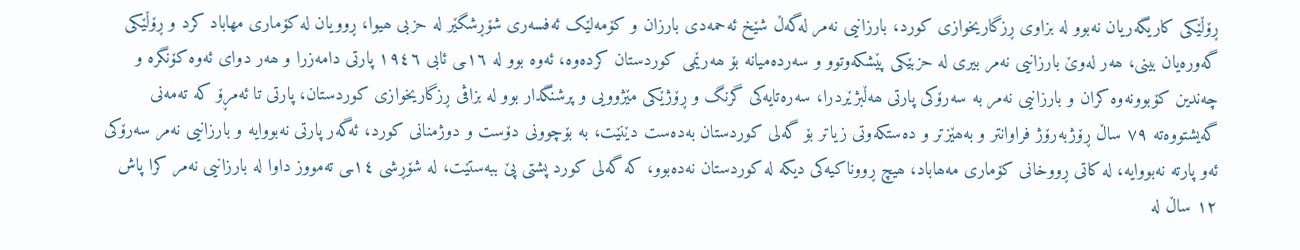ڕۆڵێکی کاریگەریان نەبوو لە بزاوی ڕزگاریخوازی کورد، بارزانیی نەمر لەگەڵ شێخ ئەحمەدی بارزان و کۆمەلێک ئەفسەری شۆڕشگێر لە حزبی ھیوا، ڕوویان لە کۆماری مھاباد کرد و ڕۆڵێکی گەورەیان بینی، ھەر لەوێ بارزانیی نەمر بیری لە حزبێکی پێشکەوتوو و سەردەمیانە بۆ ھەرێمی کوردستان کردەوە، ئەوە بوو لە ١٦ـی ئابی ١٩٤٦ پارتی دامەزرا و ھەر دوای ئەوە کۆنگرە و چەندین کۆبوونەوە کران و بارزانیی نەمر بە سەرۆکی پارتی ھەڵبژێردرا، سەرەتایەکی گرنگ و ڕۆژێکی مێژوویی و پرشنگدار بوو لە بزاڤی ڕزگاریخوازی کوردستان، پارتی تا ئەمڕۆ کە تەمەنی گەیشتووەتە ٧٩ ساڵ ڕۆژبەرۆژ فراوانتر و بەھێزتر و دەستکەوتی زیاتر بۆ گەلی کوردستان بەدەست دێنێت، بە بۆچوونی دۆست و دوژمنانی کورد، ئەگەر پارتی نەبووایە و بارزانیی نەمر سەرۆکی ئەو پارتە نەبووایە، لە کاتی ڕووخانی کۆماری مەھاباد، ھیچ ڕووناکیەکی دیکە لە کوردستان نەدەبوو، کە گەلی کورد پشتی پێ ببەستێت، لە شۆڕشی ١٤ـی تەمووز داوا لە بارزانیی نەمر کرا پاش ١٢ ساڵ لە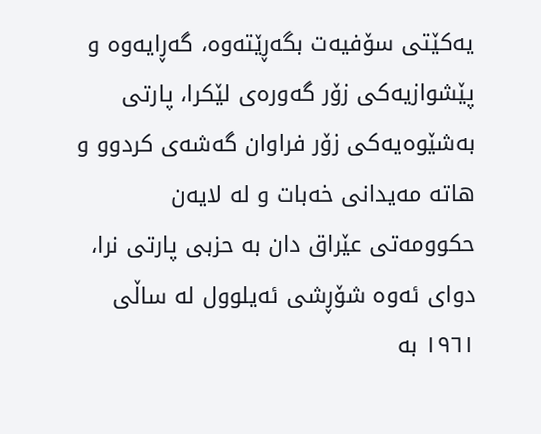یەکێتی سۆفیەت بگەڕێتەوە، گەڕایەوە و پێشوازیەکی زۆر گەورەی لێکرا، پارتی بەشێوەیەکی زۆر فراوان گەشەی کردوو و ھاتە مەیدانی خەبات و لە لایەن حکوومەتی عێراق دان بە حزبی پارتی نرا، دوای ئەوە شۆڕشی ئەیلوول لە ساڵی ١٩٦١ بە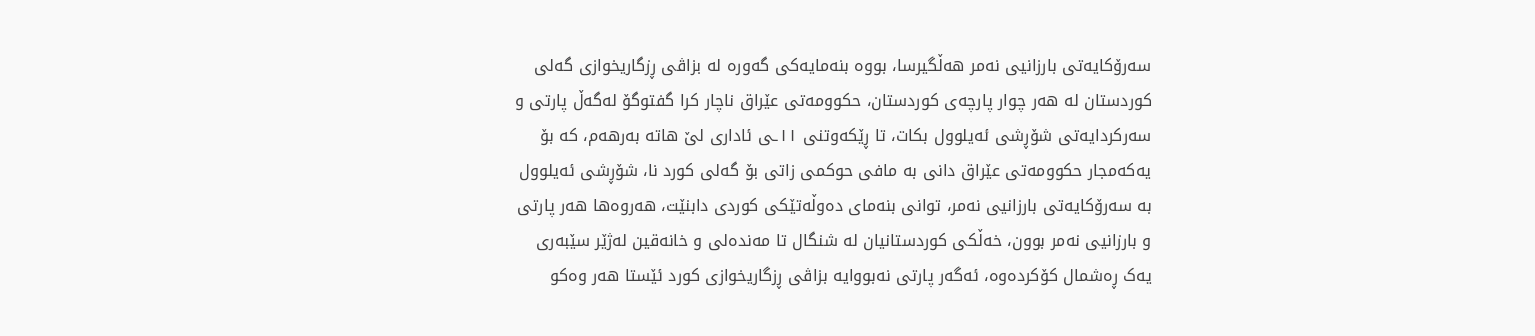سەرۆکایەتی بارزانیی نەمر ھەڵگیرسا، بووە بنەمایەکی گەورە لە بزاڤی ڕزگاریخوازی گەلی کوردستان لە ھەر چوار پارچەی کوردستان، حکوومەتی عێراق ناچار کرا گفتوگۆ لەگەڵ پارتی و سەرکردایەتی شۆڕشی ئەیلوول بکات، تا ڕێکەوتنی ١١ـی ئاداری لێ ھاتە بەرھەم، کە بۆ یەکەمجار حکوومەتی عێراق دانی بە مافی حوکمی زاتی بۆ گەلی کورد نا، شۆڕشی ئەیلوول بە سەرۆکایەتی بارزانیی نەمر، توانی بنەمای دەوڵەتێکی کوردی دابنێت، ھەروەھا ھەر پارتی و بارزانیی نەمر بوون، خەڵکی کوردستانیان لە شنگال تا مەندەلی و خانەقین لەژێر سێبەری یەک ڕەشمال کۆکردەوە، ئەگەر پارتی نەبووایە بزاڤی ڕزگاریخوازی کورد ئێستا ھەر وەکو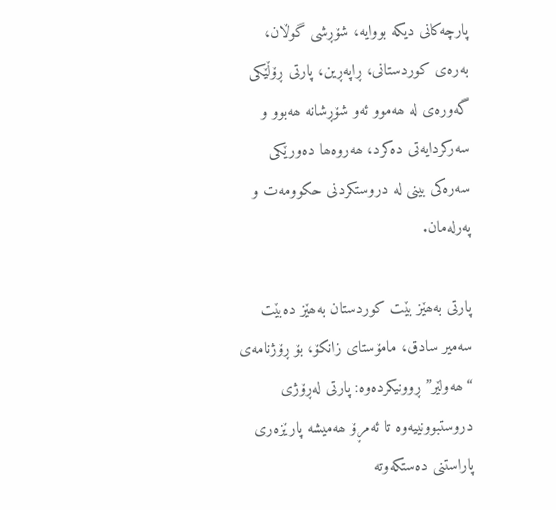پارچەکانی دیکە بووایە، شۆڕشی گوڵان، بەرەی کوردستانی، ڕاپەڕین، پارتی ڕۆڵێکی گەورەی لە ھەموو ئەو شۆڕشانە ھەبوو و سەرکردایەتی دەکرد، ھەروەھا دەورێکی سەرەکی بینی لە دروستکردنی حکوومەت و پەرلەمان.

پارتی بەھێز بێت کوردستان بەھێز دەبێت
سەمیر سادق، مامۆستای زانکۆ، بۆ ڕۆژنامەی “ھەولێر” ڕوونیکردەوە: پارتی لەڕۆژی دروستبوونییەوە تا ئەمڕۆ ھەمیشە پارێزەری پاراستنی دەستکەوتە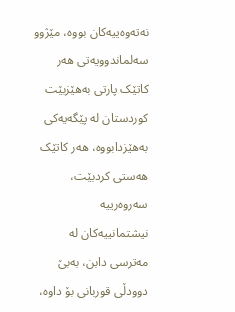نەتەوەییەکان بووە، مێژوو سەلماندوویەتی ھەر کاتێک پارتی بەھێزبێت کوردستان لە پێگەیەکی بەھێزدابووە، ھەر کاتێک ھەستی کردبێت، سەروەرییە نیشتمانییەکان لە مەترسی دابن، بەبێ دوودڵی قوربانی بۆ داوە،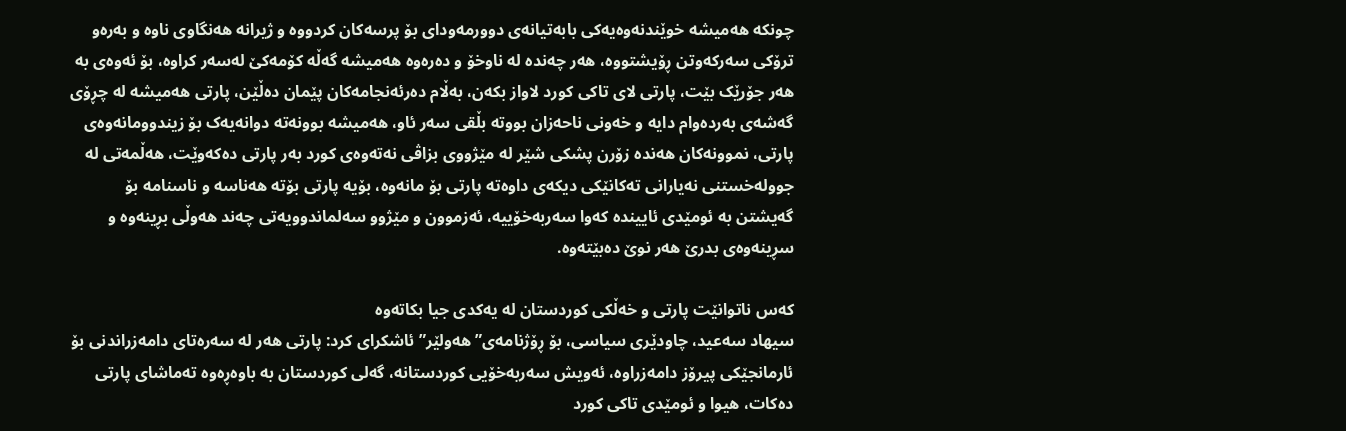چونکە ھەمیشە خوێندنەوەیەکی بابەتیانەی دوورمەودای بۆ پرسەکان کردووە و ژیرانە ھەنگاوی ناوە و بەرەو ترۆکی سەرکەوتن ڕۆیشتووە، ھەر چەندە لە ناوخۆ و دەرەوە ھەمیشە گەڵە کۆمەکێ لەسەر کراوە، بۆ ئەوەی بە ھەر جۆرێک بێت، پارتی لای تاکی کورد لاواز بکەن، بەڵام دەرئەنجامەکان پێمان دەڵێن، پارتی ھەمیشە لە چڕۆی گەشەی بەردەوام دایە و خەونی ناحەزان بووتە بڵقی سەر ئاو، ھەمیشە بوونەتە دوانەیەک بۆ زیندوومانەوەی پارتی، نموونەکان ھەندە زۆرن پشکی شێر لە مێژووی بزاڤی نەتەوەی کورد بەر پارتی دەکەوێت، ھەڵمەتی لە جوولەخستنی نەیارانی تەکانێکی دیکەی داوەتە پارتی بۆ مانەوە، بۆیە پارتی بۆتە ھەناسە و ناسنامە بۆ گەیشتن بە ئومێدی ئاییندە کەوا سەربەخۆییە، ئەزموون و مێژوو سەلماندوویەتی چەند ھەوڵی بڕینەوە و سڕینەوەی بدرێ ھەر نوێ دەبێتەوە.

کەس ناتوانێت پارتی و خەڵکی کوردستان لە یەکدی جیا بکاتەوە
سیھاد سەعید، چاودێری سیاسی، بۆ ڕۆژنامەی”ھەولێر” ئاشکرای کرد: پارتی ھەر لە سەرەتای دامەزراندنی بۆ ئارمانجێکی پیرۆز دامەزراوە، ئەویش سەربەخۆیی کوردستانە، گەلی کوردستان بە باوەڕەوە تەماشای پارتی دەکات، ھیوا و ئومێدی تاکی کورد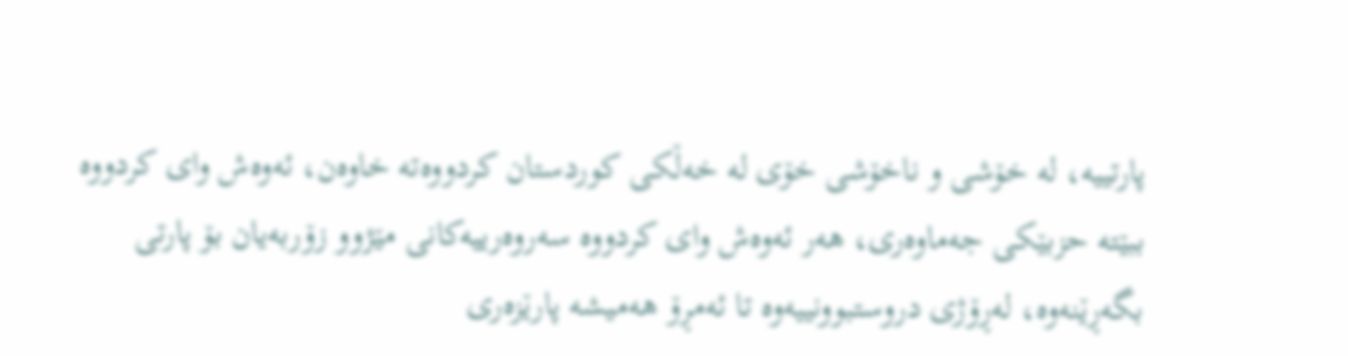پارتییە، لە خۆشی و ناخۆشی خۆی لە خەڵکی کوردستان کردووەتە خاوەن، ئەوەش وای کردووە ببێتە حزبێکی جەماوەری، ھەر ئەوەش وای کردووە سەروەرییەکانی مێژوو زۆربەیان بۆ پارتی بگەڕێنەوە، لەڕۆژی دروستبوونییەوە تا ئەمڕۆ ھەمیشە پارێزەری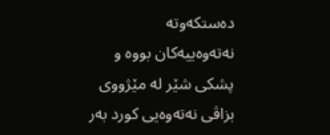دەستکەوتە نەتەوەییەکان بووە و پشکی شێر لە مێژووی بزاڤی نەتەوەیی کورد بەر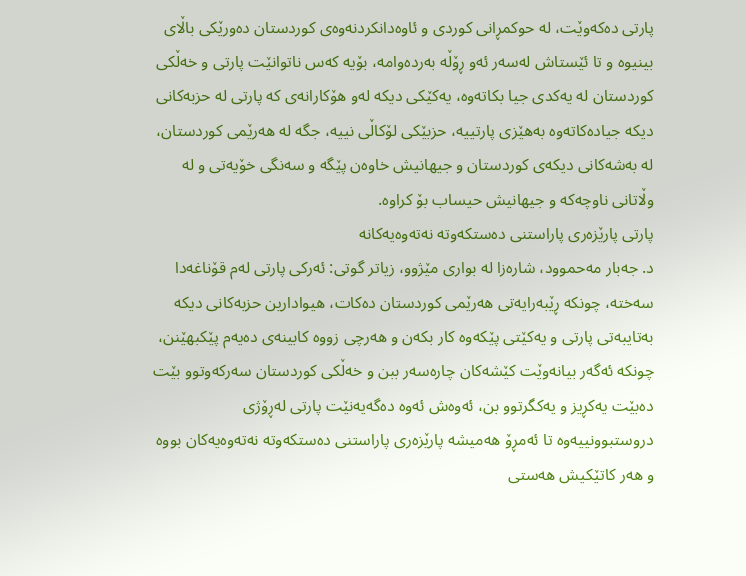پارتی دەکەوێت، لە حوکمڕانی کوردی و ئاوەدانکردنەوەی کوردستان دەورێکی باڵای بینیوە و تا ئێستاش لەسەر ئەو ڕۆڵە بەردەوامە، بۆیە کەس ناتوانێت پارتی و خەڵکی کوردستان لە یەکدی جیا بکاتەوە، یەکێکی دیکە لەو ھۆکارانەی کە پارتی لە حزبەکانی دیکە جیادەکاتەوە بەھێزی پارتییە، حزبێکی لۆکاڵی نییە، جگە لە ھەرێمی کوردستان، لە بەشەکانی دیکەی کوردستان و جیھانیش خاوەن پێگە و سەنگی خۆیەتی و لە وڵاتانی ناوچەکە و جیھانیش حیساب بۆ کراوە.
پارتی پارێزەری پاراستنی دەستکەوتە نەتەوەیەکانە
د. جەبار مەحموود، شارەزا لە بواری مێژوو، زیاتر گوتی: ئەرکی پارتی لەم قۆناغەدا سەختە، چونکە ڕێبەرایەتی ھەرێمی کوردستان دەکات، ھیوادارین حزبەکانی دیکە بەتایبەتی پارتی و یەکێتی پێکەوە کار بکەن و ھەرچی زووە کابینەی دەیەم پێکبھێنن، چونکە ئەگەر بیانەوێت کێشەکان چارەسەر ببن و خەڵکی کوردستان سەرکەوتوو بێت دەبێت یەکڕیز و یەکگرتوو بن، ئەوەش ئەوە دەگەیەنێت پارتی لەڕۆژی دروستبوونییەوە تا ئەمڕۆ ھەمیشە پارێزەری پاراستنی دەستکەوتە نەتەوەیەکان بووە و ھەر کاتێکیش ھەستی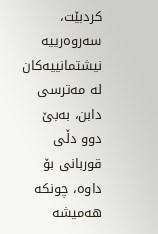کردبێت، سەروەرییە نیشتمانییەکان لە مەترسی دابن، بەبێ دوو دڵی قوربانی بۆ داوە، چونکە ھەمیشە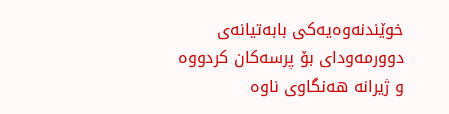خوێندنەوەیەکی بابەتیانەی دوورمەودای بۆ پرسەکان کردووە و ژیرانە ھەنگاوی ناوە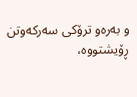و بەرەو ترۆکی سەرکەوتن ڕۆیشتووە،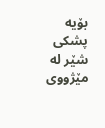بۆیە پشکی شێر لە مێژووی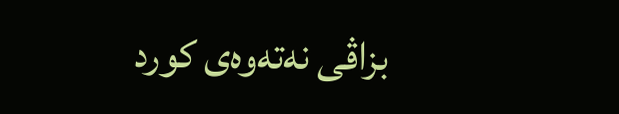بزاڤی نەتەوەی کورد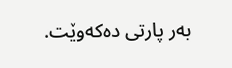بەر پارتی دەکەوێت.